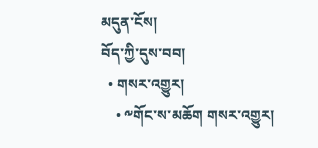མདུན་ངོས།
བོད་ཀྱི་དུས་བབ།
  • གསར་འགྱུར།
    • ༸གོང་ས་མཆོག གསར་འགྱུར།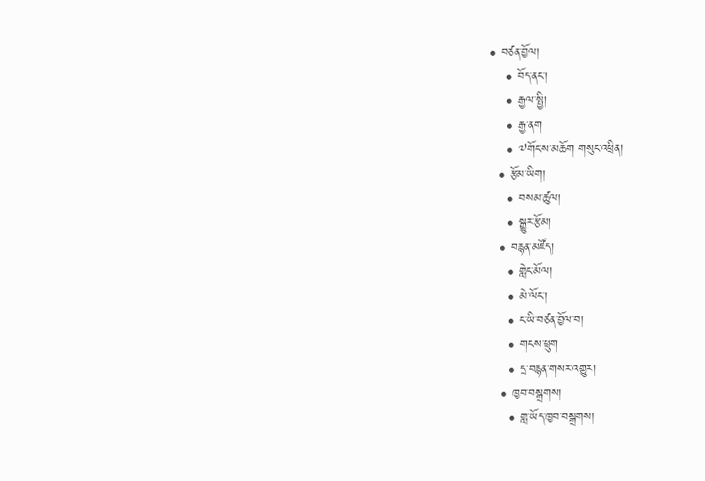• བཙན་བྱོལ།
    • བོད་ནང་།
    • རྒྱལ་སྤྱི།
    • རྒྱ་ནག
    • ༧གོང་ས་མཆོག གསུང་འཕྲིན།
  • རྩོམ་ཡིག།
    • བསམ་ཚུལ།
    • སྒྱུར་རྩོམ།
  • བརྙན་མཛོད།
    • གླེང་མོལ།
    • མེ་ལོང་།
    • ང་ཡི་བཙན་བྱོལ་བ།
    • གངས་ཕྲུག
    • དྲ་བརྙན་གསར་འགྱུར།
  • ཁྱབ་བསྒྲགས།
    • གླ་ཡོད་ཁྱབ་བསྒྲགས།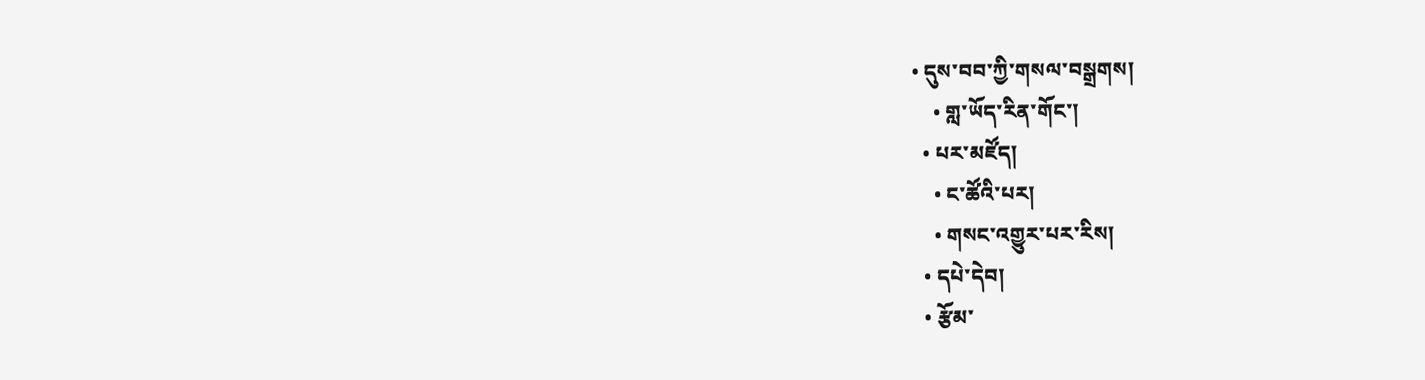• དུས་བབ་ཀྱི་གསལ་བསྒྲགས།
    • གླ་ཡོད་རིན་གོང་།
  • པར་མཛོད།
    • ང་ཚོའི་པར།
    • གསང་འགྱུར་པར་རིས།
  • དཔེ་དེབ།
  • རྩོམ་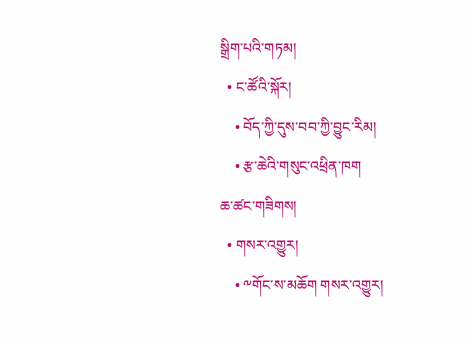སྒྲིག་པའི་གཏམ།
  • ང་ཚོའི་སྐོར།
    • བོད་ཀྱི་དུས་བབ་ཀྱི་བྱུང་རིམ།
    • རྩ་ཆེའི་གསུང་འཕྲིན་ཁག
ཆ་ཚང་གཟིགས།
  • གསར་འགྱུར།
    • ༸གོང་ས་མཆོག གསར་འགྱུར།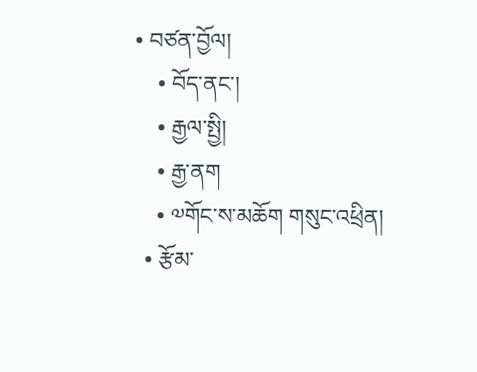• བཙན་བྱོལ།
    • བོད་ནང་།
    • རྒྱལ་སྤྱི།
    • རྒྱ་ནག
    • ༧གོང་ས་མཆོག གསུང་འཕྲིན།
  • རྩོམ་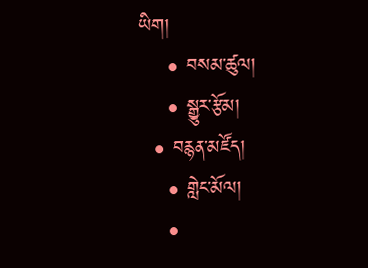ཡིག།
    • བསམ་ཚུལ།
    • སྒྱུར་རྩོམ།
  • བརྙན་མཛོད།
    • གླེང་མོལ།
    •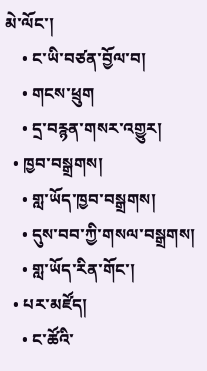མེ་ལོང་།
    • ང་ཡི་བཙན་བྱོལ་བ།
    • གངས་ཕྲུག
    • དྲ་བརྙན་གསར་འགྱུར།
  • ཁྱབ་བསྒྲགས།
    • གླ་ཡོད་ཁྱབ་བསྒྲགས།
    • དུས་བབ་ཀྱི་གསལ་བསྒྲགས།
    • གླ་ཡོད་རིན་གོང་།
  • པར་མཛོད།
    • ང་ཚོའི་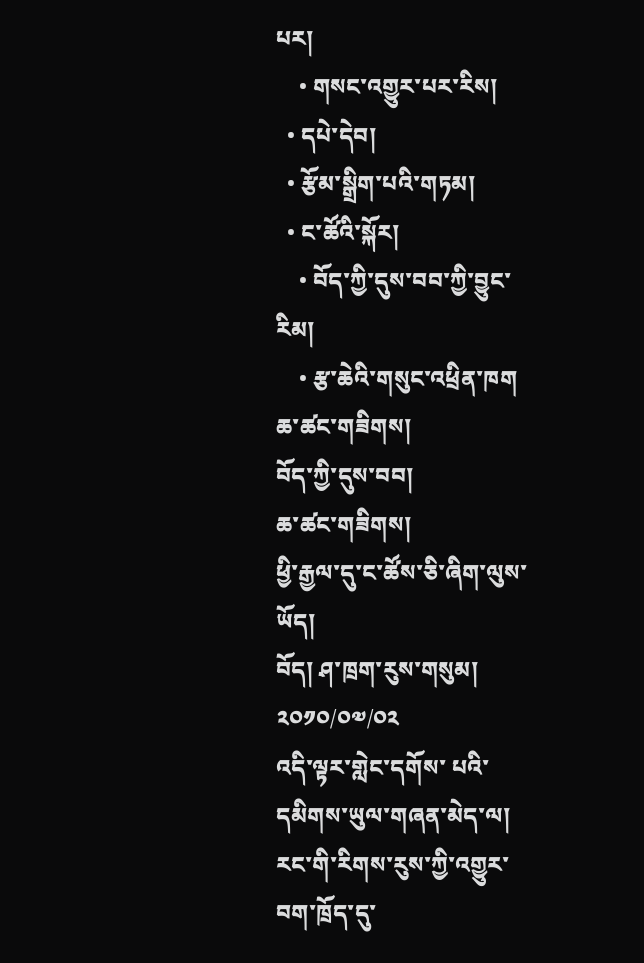པར།
    • གསང་འགྱུར་པར་རིས།
  • དཔེ་དེབ།
  • རྩོམ་སྒྲིག་པའི་གཏམ།
  • ང་ཚོའི་སྐོར།
    • བོད་ཀྱི་དུས་བབ་ཀྱི་བྱུང་རིམ།
    • རྩ་ཆེའི་གསུང་འཕྲིན་ཁག
ཆ་ཚང་གཟིགས།
བོད་ཀྱི་དུས་བབ།
ཆ་ཚང་གཟིགས།
ཕྱི་རྒྱལ་དུ་ང་ཚོས་ཅི་ཞིག་ལུས་ཡོད།
བོད། ཤ་ཁྲག་རུས་གསུམ།
༢༠༡༠/༠༧/༠༢
འདི་ལྟར་གླེང་དགོས་ པའི་དམིགས་ཡུལ་གཞན་མེད་ལ། རང་གི་རིགས་རུས་ཀྱི་འགྱུར་བག་ཁྲོད་དུ་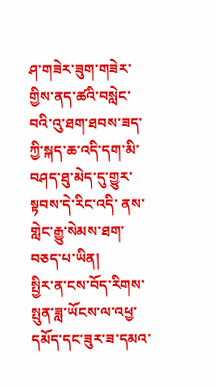ཤ་གཟེར་ཟུག་གཟེར་གྱིས་ནད་ཚའི་བསླེང་ བའི་འུ་ཐག་ཐབས་ཟད་ཀྱི་སྐད་ཆ་འདི་དག་མི་བཤད་ཐུ་མེད་དུ་གྱུར་སྟབས་དེ་རིང་འདི་ ནས་གླེང་རྒྱུ་སེམས་ཐག་བཅད་པ་ཡིན།
སྤྱིར་ན་ངས་བོད་རིགས་ སྤུན་ཟླ་ཡོངས་ལ་འཕྱ་དམོད་དང་ཟུར་ཟ་དམའ་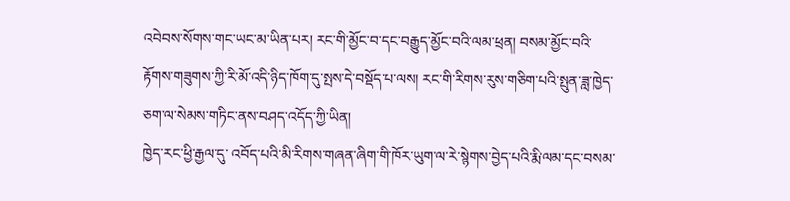འབེབས་སོགས་གང་ཡང་མ་ཡིན་པར། རང་གི་མྱོང་བ་དང་བརྒྱུད་མྱོང་བའི་ལམ་ཕྲན། བསམ་མྱོང་བའི་རྟོགས་གཟུགས་ཀྱི་རི་མོ་འདི་ཉིད་ཁོག་དུ་སྤས་དེ་བསྡོད་པ་ལས། རང་གི་རིགས་རུས་གཅིག་པའི་སྤུན་ཟླ་ཁྱེད་ཅག་ལ་སེམས་གཏིང་ནས་བཤད་འདོད་ཀྱི་ཡིན།
ཁྱེད་རང་ཕྱི་རྒྱལ་དུ་ འབོད་པའི་མི་རིགས་གཞན་ཞིག་གི་ཁོར་ཡུག་ལ་རེ་སྙེགས་བྱེད་པའི་རྨི་ལམ་དང་བསམ་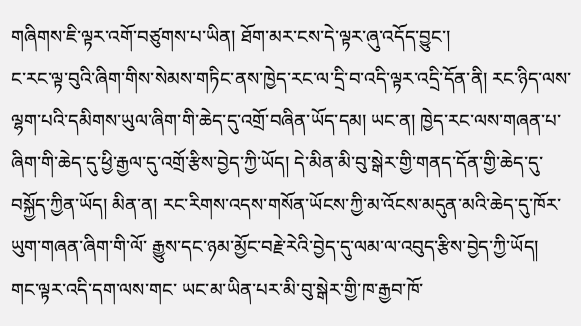གཞིགས་ཇི་ལྟར་འགོ་བཙུགས་པ་ཡིན། ཐོག་མར་ངས་དེ་ལྟར་ཞུ་འདོད་བྱུང་།
ང་རང་ལྟ་བུའི་ཞིག་གིས་སེམས་གཏིང་ནས་ཁྱེད་རང་ལ་དྲི་བ་འདི་ལྟར་འདྲི་དོན་ནི། རང་ཉིད་ལས་ལྷག་པའི་དམིགས་ཡུལ་ཞིག་གི་ཆེད་དུ་འགྲོ་བཞིན་ཡོད་དམ། ཡང་ན། ཁྱེད་རང་ལས་གཞན་པ་ཞིག་གི་ཆེད་དུ་ཕྱི་རྒྱལ་དུ་འགྲོ་རྩིས་བྱེད་ཀྱི་ཡོད། དེ་མིན་མི་བུ་སྒེར་གྱི་གནད་དོན་གྱི་ཆེད་དུ་བསྐྱོད་ཀྱིན་ཡོད། མིན་ན། རང་རིགས་འདས་གསོན་ཡོངས་ཀྱི་མ་འོངས་མདུན་མའི་ཆེད་དུ་ཁོར་ཡུག་གཞན་ཞིག་གི་ལོ་ རྒྱུས་དང་ཉམ་མྱོང་བརྗེ་རེའི་བྱེད་དུ་ལམ་ལ་འབུད་རྩིས་བྱེད་ཀྱི་ཡོད།
གང་ལྟར་འདི་དག་ལས་གང་ ཡང་མ་ཡིན་པར་མི་བུ་སྒེར་གྱི་ཁ་རྒྱབ་ཁོ་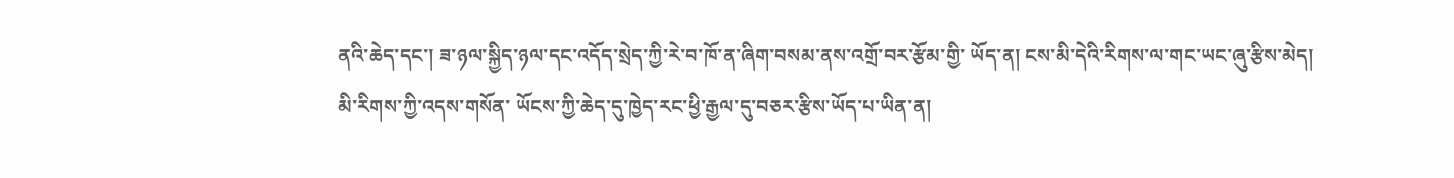ནའི་ཆེད་དང་། ཟ་ཉལ་སྐྱིད་ཉལ་དང་འདོད་སྲེད་ཀྱི་རེ་བ་ཁོ་ན་ཞིག་བསམ་ནས་འགྲོ་བར་རྩོམ་གྱི་ ཡོད་ན། ངས་མི་དེའི་རིགས་ལ་གང་ཡང་ཞུ་རྩིས་མེད།
མི་རིགས་ཀྱི་འདས་གསོན་ ཡོངས་ཀྱི་ཆེད་དུ་ཁྱེད་རང་ཕྱི་རྒྱལ་དུ་བཅར་རྩིས་ཡོད་པ་ཡིན་ན།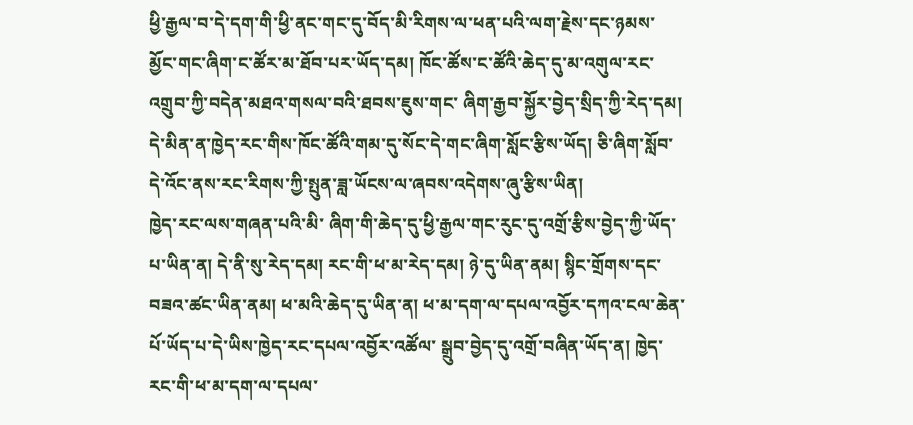ཕྱི་རྒྱལ་བ་དེ་དག་གི་ཕྱི་ནང་གང་དུ་བོད་མི་རིགས་ལ་ཕན་པའི་ལག་རྗེས་དང་ཉམས་ མྱོང་གང་ཞིག་ང་ཚོར་མ་ཐོབ་པར་ཡོད་དམ། ཁོང་ཚོས་ང་ཚོའི་ཆེད་དུ་མ་འགུལ་རང་འགྲུབ་ཀྱི་བདེན་མཐའ་གསལ་བའི་ཐབས་ཇུས་གང་ ཞིག་རྒྱབ་སྐྱོར་བྱེད་སྲིད་ཀྱི་རེད་དམ། དེ་མིན་ན་ཁྱེད་རང་གིས་ཁོང་ཚོའི་གམ་དུ་སོང་དེ་གང་ཞིག་སློང་རྩིས་ཡོད། ཅི་ཞིག་སློབ་དེ་འོང་ནས་རང་རིགས་ཀྱི་སྤུན་ཟླ་ཡོངས་ལ་ཞབས་འདེགས་ཞུ་རྩིས་ཡིན།
ཁྱེད་རང་ལས་གཞན་པའི་མི་ ཞིག་གི་ཆེད་དུ་ཕྱི་རྒྱལ་གང་རུང་དུ་འགྲོ་རྩིས་བྱེད་ཀྱི་ཡོད་པ་ཡིན་ན། དེ་ནི་སུ་རེད་དམ། རང་གི་ཕ་མ་རེད་དམ། ཉེ་དུ་ཡིན་ནམ། སྙིང་གྲོགས་དང་བཟའ་ཚང་ཡིན་ནམ། ཕ་མའི་ཆེད་དུ་ཡིན་ན། ཕ་མ་དག་ལ་དཔལ་འབྱོར་དཀའ་ངལ་ཆེན་པོ་ཡོད་པ་དེ་ཡིས་ཁྱེད་རང་དཔལ་འབྱོར་འཚོལ་ སྒྲུབ་བྱེད་དུ་འགྲོ་བཞིན་ཡོད་ན། ཁྱེད་རང་གི་ཕ་མ་དག་ལ་དཔལ་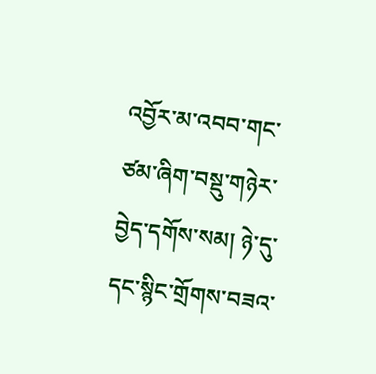འབྱོར་མ་འབབ་གང་ཙམ་ཞིག་བསྡུ་གཉེར་བྱེད་དགོས་སམ། ཉེ་དུ་དང་སྙིང་གྲོགས་བཟའ་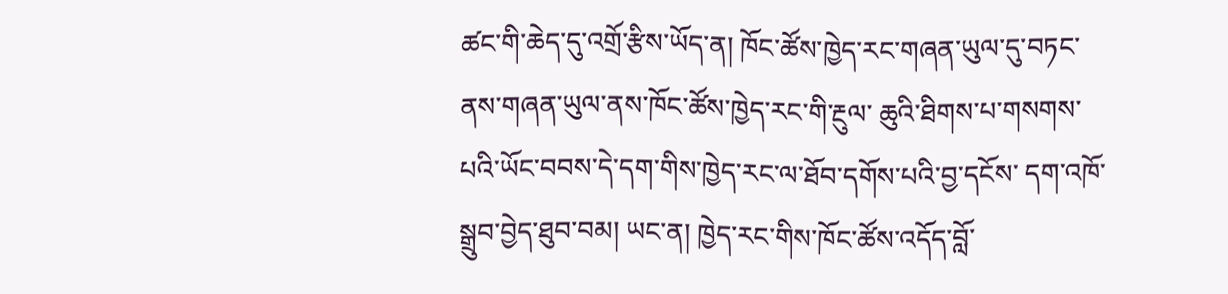ཚང་གི་ཆེད་དུ་འགྲོ་རྩིས་ཡོད་ན། ཁོང་ཚོས་ཁྱེད་རང་གཞན་ཡུལ་དུ་བཏང་ནས་གཞན་ཡུལ་ནས་ཁོང་ཚོས་ཁྱེད་རང་གི་རྔུལ་ ཆུའི་ཐིགས་པ་གསགས་པའི་ཡོང་བབས་དེ་དག་གིས་ཁྱེད་རང་ལ་ཐོབ་དགོས་པའི་བྱ་དངོས་ དག་འཁོ་སྒྲུབ་བྱེད་ཐུབ་བམ། ཡང་ན། ཁྱེད་རང་གིས་ཁོང་ཚོས་འདོད་བློ་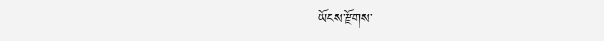ཡོངས་རྫོགས་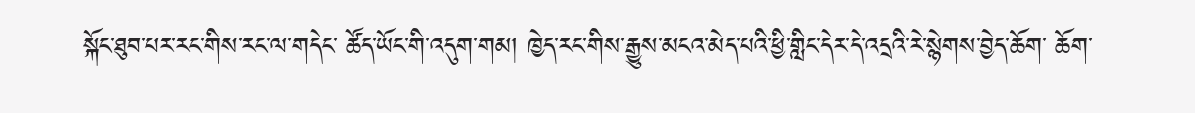སྐོང་ཐུབ་པར་རང་གིས་རང་ལ་གདེང་ ཚོད་ཡོང་གི་འདུག་གམ། ཁྱེད་རང་གིས་རྒྱུས་མངའ་མེད་པའི་ཕྱི་གླིང་དེར་དེ་འདྲའི་རེ་སྙེགས་བྱེད་ཆོག་ ཆོག་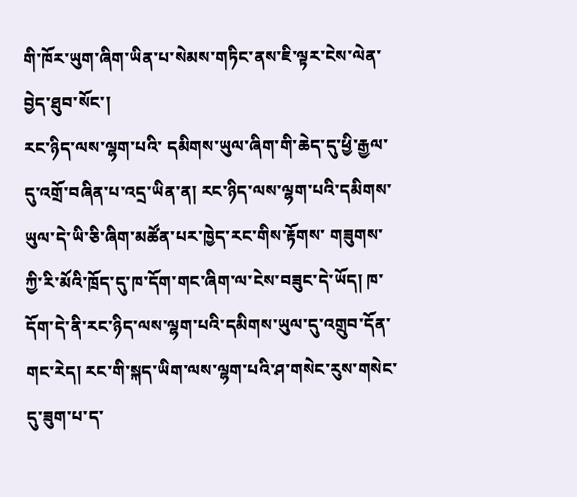གི་ཁོར་ཡུག་ཞིག་ཡིན་པ་སེམས་གཏིང་ནས་ཇི་ལྟར་ངེས་ལེན་བྱེད་ཐུབ་སོང་།
རང་ཉིད་ལས་ལྷག་པའི་ དམིགས་ཡུལ་ཞིག་གི་ཆེད་དུ་ཕྱི་རྒྱལ་དུ་འགྲོ་བཞིན་པ་འདྲ་ཡིན་ན། རང་ཉིད་ལས་ལྷག་པའི་དམིགས་ཡུལ་དེ་ཡི་ཅི་ཞིག་མཚོན་པར་ཁྱེད་རང་གིས་རྟོགས་ གཟུགས་ཀྱི་རི་མོའི་ཁྲོད་དུ་ཁ་དོག་གང་ཞིག་ལ་ངེས་བཟུང་དེ་ཡོད། ཁ་དོག་དེ་ནི་རང་ཉིད་ལས་ལྷག་པའི་དམིགས་ཡུལ་དུ་འགྲུབ་དོན་གང་རེད། རང་གི་སྐད་ཡིག་ལས་ལྷག་པའི་ཤ་གསེང་རུས་གསེང་དུ་ཟུག་པ་ད་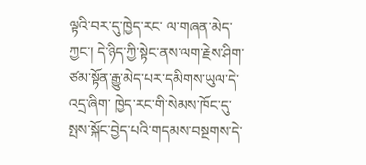ལྟའི་བར་དུ་ཁྱེད་རང་ ལ་གཞན་མེད་ཀྱང་། དེ་ཉིད་ཀྱི་སྟེང་ནས་ལག་རྗེས་ཤིག་ཙམ་སྟོན་རྒྱུ་མེད་པར་དམིགས་ཡུལ་དེ་འདྲ་ཞིག་ ཁྱེད་རང་གི་སེམས་ཁོང་དུ་སྤས་སྐོང་བྱེད་པའི་གདམས་བསྔགས་དེ་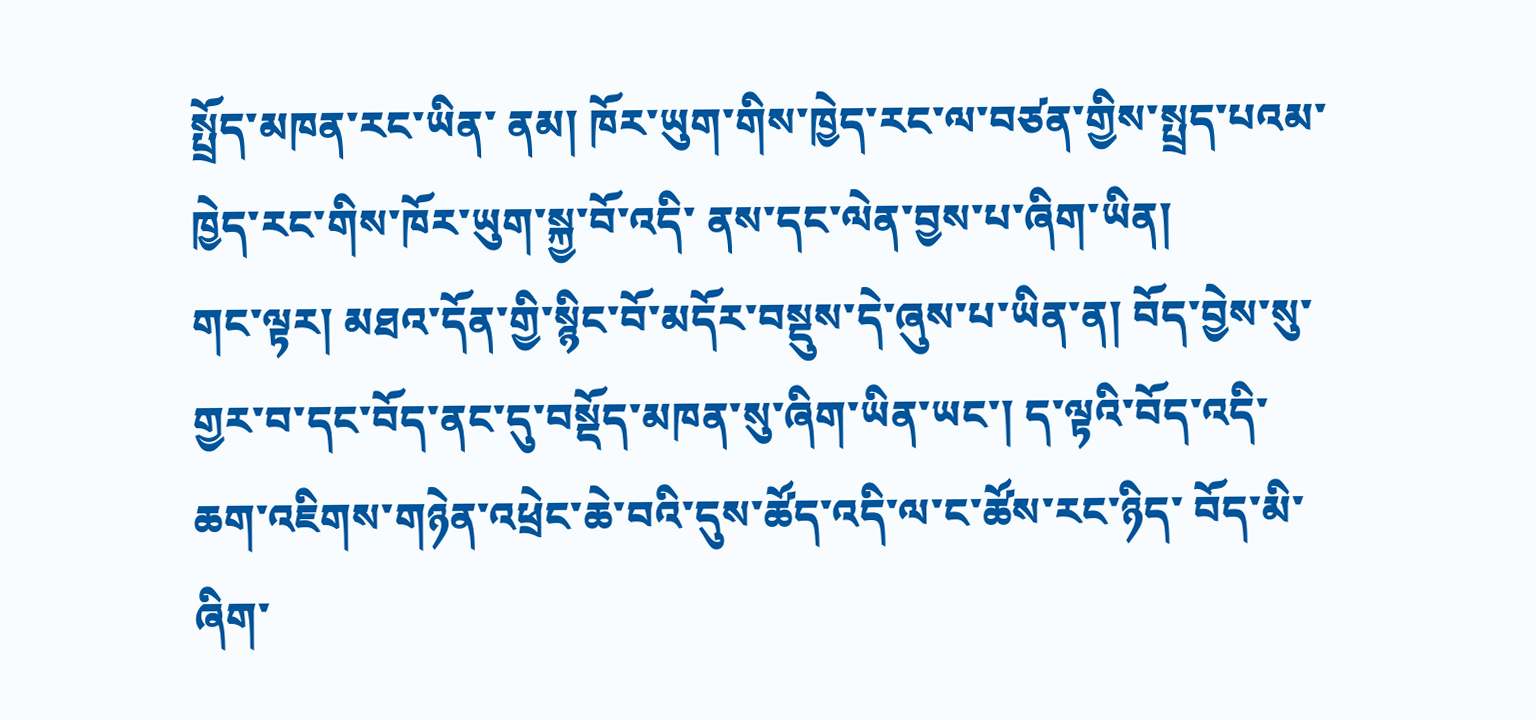སྤྲོད་མཁན་རང་ཡིན་ ནམ། ཁོར་ཡུག་གིས་ཁྱེད་རང་ལ་བཙན་གྱིས་སྤྲད་པའམ་ཁྱེད་རང་གིས་ཁོར་ཡུག་སྐྱ་བོ་འདི་ ནས་དང་ལེན་བྱས་པ་ཞིག་ཡིན།
གང་ལྟར། མཐའ་དོན་གྱི་སྙིང་བོ་མདོར་བསྡུས་དེ་ཞུས་པ་ཡིན་ན། བོད་བྱེས་སུ་གྱར་བ་དང་བོད་ནང་དུ་བསྡོད་མཁན་སུ་ཞིག་ཡིན་ཡང་། ད་ལྟའི་བོད་འདི་ཆག་འཇིགས་གཉེན་འཕྲེང་ཆེ་བའི་དུས་ཚོད་འདི་ལ་ང་ཚོས་རང་ཉིད་ བོད་མི་ཞིག་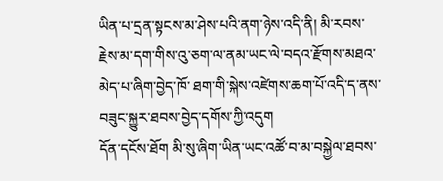ཡིན་པ་དྲན་སྟངས་མ་ཤེས་པའི་ནག་ཉེས་འདི་ནི། མི་རབས་རྗེས་མ་དག་གིས་འུ་ཅག་ལ་ནམ་ཡང་ལེ་བདའ་རྫོགས་མཐའ་མེད་པ་ཞིག་བྱེད་ཁོ་ ཐག་གི་སྐེས་འཛེགས་ཆག་པོ་འདི་ད་ནས་བཟུང་སྐྱུར་ཐབས་བྱེད་དགོས་ཀྱི་འདུག
དོན་དངོས་ཐོག མི་སུ་ཞིག་ཡིན་ཡང་འཚོ་བ་མ་བསྐྱེལ་ཐབས་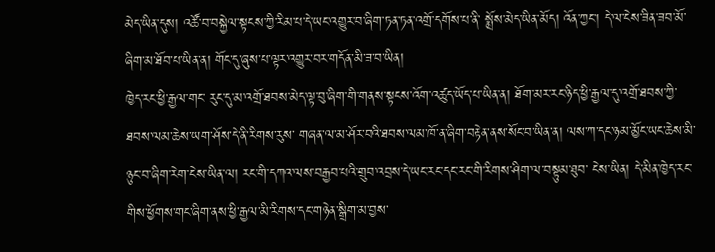མེད་ཡིན་དུས། འཚོ་བ་བསྐྱེལ་སྟངས་ཀྱི་རིམ་པ་དེ་ཡང་འགྱུར་བ་ཞིག་ཏན་ཏན་འགྲོ་དགོས་པ་ནི་ སྨྲོས་མེད་ཡིན་མོད། འོན་ཀྱང་། དེ་ལ་ངེས་ཟིན་ཟབ་མོ་ཞིག་མ་ཐོབ་པ་ཡིན་ན། གོང་དུ་ཞུས་པ་ལྟར་འགྱུར་བར་གདོན་མི་ཟ་བ་ཡིན།
ཁྱེད་རང་ཕྱི་རྒྱལ་གང་ རུང་དུ་མ་འགྲོ་ཐབས་མེད་ལྟ་བུ་ཞིག་གི་གནས་སྟངས་འོག་འཚུད་ཡོད་པ་ཡིན་ན། ཐོག་མར་རང་ཉིད་ཕྱི་རྒྱལ་དུ་འགྲོ་ཐབས་ཀྱི་ཐབས་ལམ་ཆེས་ཡག་ཤོས་དེ་ནི་རིགས་རུས་ གཞན་ལ་མ་ཤོར་བའི་ཐབས་ལམ་ཁོ་ན་ཞིག་བརྟེན་ནས་སོང་བ་ཡིན་ན། ལས་ཀ་དང་ཉམ་མྱོང་ཡང་ཆེས་མི་ཉུང་བ་ཞིག་རེག་ངེས་ཡིན་ལ། རང་གི་དཀའ་ལས་བརྒྱབ་པའི་གྲུབ་འབྲས་དེ་ཡང་རང་དང་རང་གི་རིགས་ཤིག་ལ་བསྟུམ་ཐུབ་ ངེས་ཡིན། དེ་མིན་ཁྱེད་རང་གིས་ཕྱོགས་གང་ཞིག་ནས་ཕྱི་རྒྱལ་མི་རིགས་དང་གཉེན་སྒྲིག་མ་བྱས་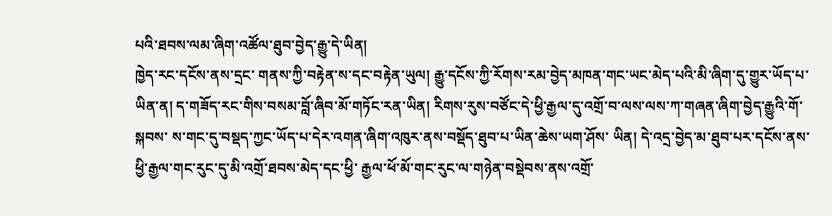པའི་ཐབས་ལམ་ཞིག་འཚོལ་ཐུབ་བྱེད་རྒྱུ་དེ་ཡིན།
ཁྱེད་རང་དངོས་ནས་དྲང་ གནས་ཀྱི་བརྟེན་ས་དང་བརྟེན་ཡུལ། རྒྱུ་དངོས་ཀྱི་རོགས་རམ་བྱེད་མཁན་གང་ཡང་མེད་པའི་མི་ཞིག་དུ་གྱུར་ཡོད་པ་ཡིན་ན། ད་གཟོད་རང་གིས་བསམ་བློ་ཞིབ་མོ་གཏོང་རན་ཡིན། རིགས་རུས་བཙོང་དེ་ཕྱི་རྒྱལ་དུ་འགྲོ་བ་ལས་ལས་ཀ་གཞན་ཞིག་བྱེད་རྒྱུའི་གོ་སྐབས་ ས་གང་དུ་བསྡད་ཀྱང་ཡོད་པ་དེར་འགན་ཞིག་འཁུར་ནས་བསྡོད་ཐུབ་པ་ཡིན་ཆེས་ཡག་ཤོས་ ཡིན། དེ་འདྲ་བྱེད་མ་ཐུབ་པར་དངོས་ནས་ཕྱི་རྒྱལ་གང་རུང་དུ་མི་འགྲོ་ཐབས་མེད་དང་ཕྱི་ རྒྱལ་ཕོ་མོ་གང་རུང་ལ་གཉེན་བསྡེབས་ནས་འགྲོ་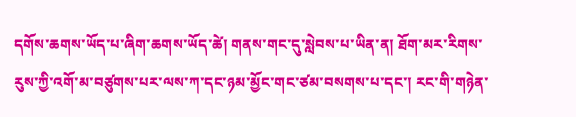དགོས་ཆགས་ཡོད་པ་ཞིག་ཆགས་ཡོད་ཚེ། གནས་གང་དུ་སླེབས་པ་ཡིན་ན། ཐོག་མར་རིགས་རུས་ཀྱི་འགོ་མ་བཙུགས་པར་ལས་ཀ་དང་ཉམ་མྱོང་གང་ཙམ་བསགས་པ་དང་། རང་གི་གཉེན་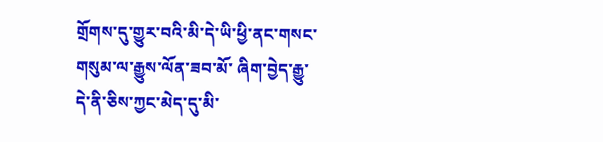གྲོགས་དུ་གྱུར་བའི་མི་དེ་ཡི་ཕྱི་ནང་གསང་གསུམ་ལ་རྒྱུས་ལོན་ཟབ་མོ་ ཞིག་བྱེད་རྒྱུ་དེ་ནི་ཅིས་ཀྱང་མེད་དུ་མི་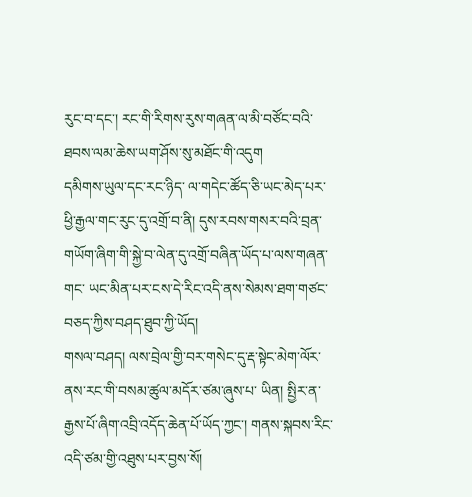རུང་བ་དང་། རང་གི་རིགས་རུས་གཞན་ལ་མི་བཙོང་བའི་ཐབས་ལམ་ཆེས་ཡག་ཤོས་སུ་མཐོང་གི་འདུག
དམིགས་ཡུལ་དང་རང་ཉིད་ ལ་གདེང་ཚོད་ཅི་ཡང་མེད་པར་ཕྱི་རྒྱལ་གང་རུང་དུ་འགྲོ་བ་ནི། དུས་རབས་གསར་བའི་བྲན་གཡོག་ཞིག་གི་སྐྱེ་བ་ལེན་དུ་འགྲོ་བཞིན་ཡོད་པ་ལས་གཞན་གང་ ཡང་མིན་པར་ངས་དེ་རིང་འདི་ནས་སེམས་ཐག་གཙང་བཅད་ཀྱིས་བཤད་ཐུབ་ཀྱི་ཡོད།
གསལ་བཤད། ལས་བྲེལ་གྱི་བར་གསེང་དུ་རྡ་སྟེང་མེག་ལོར་ནས་རང་གི་བསམ་ཚུལ་མདོར་ཙམ་ཞུས་པ་ ཡིན། སྤྱིར་ན་རྒྱས་པོ་ཞིག་འབྲི་འདོད་ཆེན་པོ་ཡོད་ཀྱང་། གནས་སྐབས་རིང་འདི་ཙམ་གྱི་འཐུས་པར་བྱས་སོ།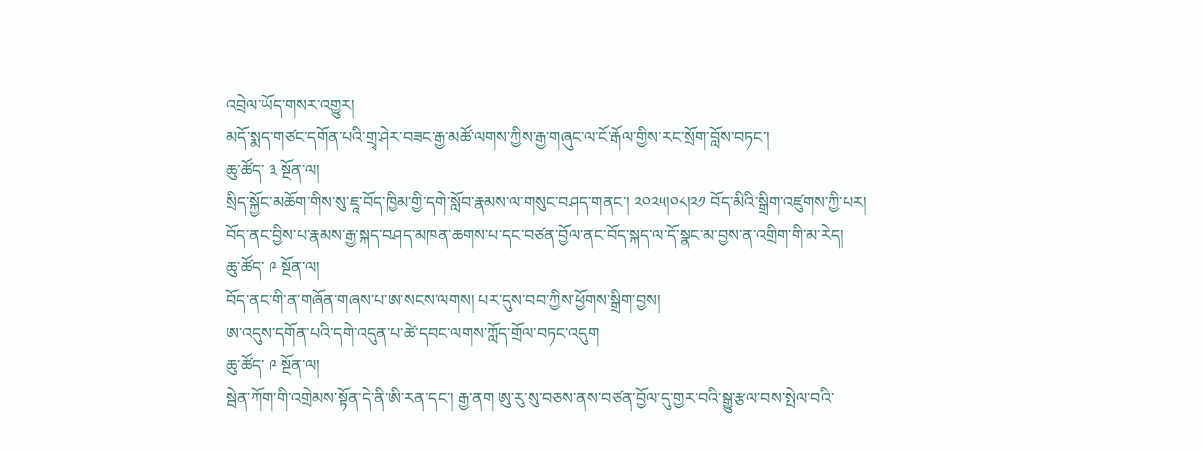འབྲེལ་ཡོད་གསར་འགྱུར།
མདོ་སྨད་གཙང་དགོན་པའི་གྲྭ་ཤེར་བཟང་རྒྱ་མཚོ་ལགས་ཀྱིས་རྒྱ་གཞུང་ལ་ངོ་རྒོལ་གྱིས་རང་སྲོག་བློས་བཏང་།
ཆུ་ཚོད་ ༣ སྔོན་ལ།
སྲིད་སྐྱོང་མཆོག་གིས་སུ་ཇཱ་བོད་ཁྱིམ་གྱི་དགེ་སློབ་རྣམས་ལ་གསུང་བཤད་གནང་། ༢༠༢༥།༠༨།༢༡ བོད་མིའི་སྒྲིག་འཛུགས་ཀྱི་པར།
བོད་ནང་བྱིས་པ་རྣམས་རྒྱ་སྐད་བཤད་མཁན་ཆགས་པ་དང་བཙན་བྱོལ་ནང་བོད་སྐད་ལ་དོ་སྣང་མ་བྱས་ན་འགྲིག་གི་མ་རེད།
ཆུ་ཚོད་ ༩ སྔོན་ལ།
བོད་ནང་གི་ན་གཞོན་གཞས་པ་ཨ་སངས་ལགས། པར་དུས་བབ་ཀྱིས་ཕྱོགས་སྒྲིག་བྱས།
ཨ་འདུས་དགོན་པའི་དགེ་འདུན་པ་ཚེ་དབང་ལགས་ཀློད་གྲོལ་བཏང་འདུག
ཆུ་ཚོད་ ༩ སྔོན་ལ།
སྦེན་ཀོག་གི་འགྲེམས་སྟོན་དེ་ནི་ཨི་རན་དང་། རྒྱ་ནག ཨུ་རུ་སུ་བཅས་ནས་བཙན་བྱོལ་དུ་གྱར་བའི་སྒྱུ་རྩལ་བས་སྤེལ་བའི་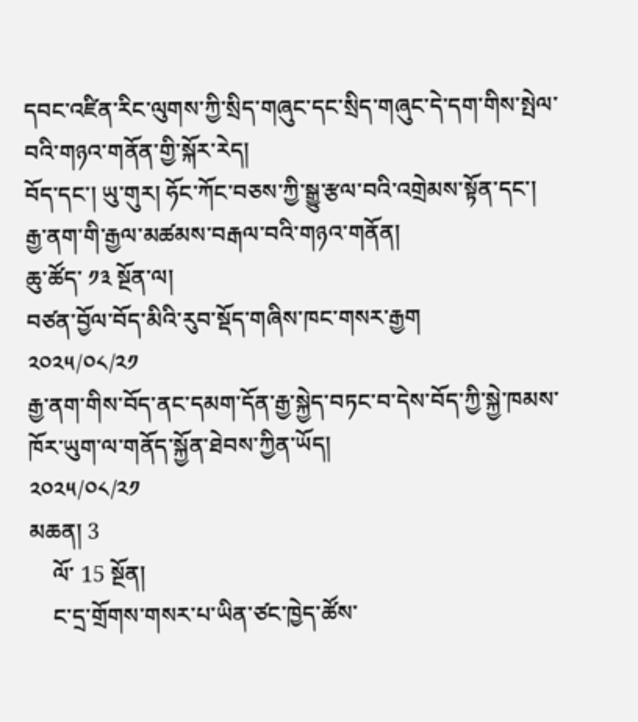དབང་འཛིན་རིང་ལུགས་ཀྱི་སྲིད་གཞུང་དང་སྲིད་གཞུང་དེ་དག་གིས་སྤེལ་བའི་གཉའ་གནོན་གྱི་སྐོར་རེད།
བོད་དང་། ཡུ་གུར། ཧོང་ཀོང་བཅས་ཀྱི་སྒྱུ་རྩལ་བའི་འགྲེམས་སྟོན་དང་། རྒྱ་ནག་གི་རྒྱལ་མཚམས་བརྒལ་བའི་གཉའ་གནོན།
ཆུ་ཚོད་ ༡༣ སྔོན་ལ།
བཙན་བྱོལ་བོད་མིའི་རུབ་སྡོད་གཞིས་ཁང་གསར་རྒྱག
༢༠༢༥/༠༨/༢༡
རྒྱ་ནག་གིས་བོད་ནང་དམག་དོན་རྒྱ་སྐྱེད་བཏང་བ་དེས་བོད་ཀྱི་སྐྱེ་ཁམས་ཁོར་ཡུག་ལ་གནོད་སྐྱོན་ཐེབས་ཀྱིན་ཡོད།
༢༠༢༥/༠༨/༢༡
མཆན། 3
    ལོ་ 15 སྔོན།
    ང་དྲ་གྲོགས་གསར་པ་ཡིན་ཙང་ཁྱེད་ཚོས་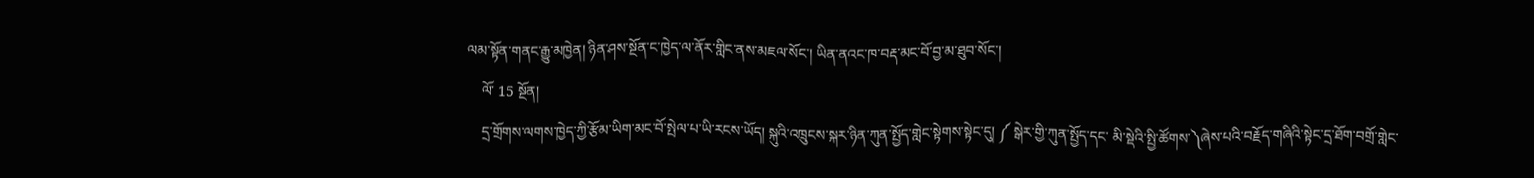ལམ་སྟོན་གནང་རྒྱུ་མཁྱེན། ཉིན་ཤས་སྔོན་ང་ཁྱེད་ལ་ནོར་གླིང་ནས་མཇལ་སོང་། ཡིན་ནའང་ཁ་བརྡ་མང་བོ་བྱ་མ་ཐུབ་སོང་།
    ལོ་ 15 སྔོན།
    དྲ་གྲོགས་ལགས་ཁྱེད་ཀྱི་རྩོམ་ཡིག་མང་བོ་སྤེལ་པ་ཡི་རངས་ཡོད། སྐུའི་འཁྲུངས་སྐར་ཉིན་ཀུན་སྤྱོད་གླེང་སྟེགས་སྟེང་དུ། ༼ སྒེར་གྱི་ཀུན་སྤྱོད་དང་ མི་སྡེའི་སྤྱི་ཚོགས་༽ཞེས་པའི་བརྗོད་གཞིའི་སྟེང་དྲ་ཐོག་བགྲོ་གླེང་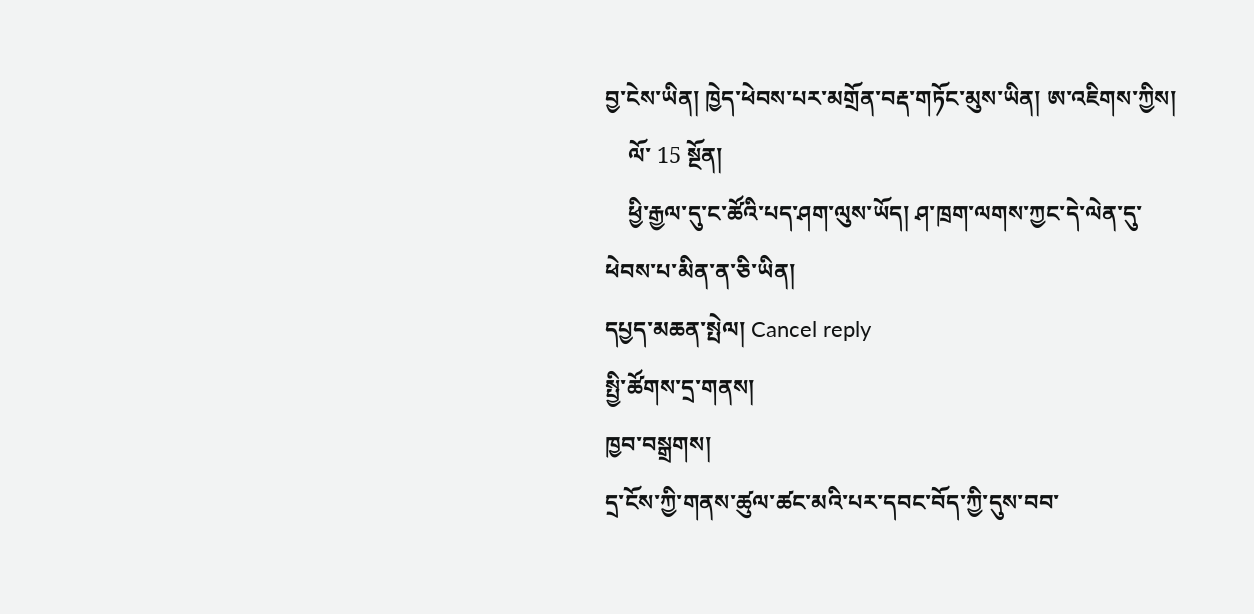བྱ་ངེས་ཡིན། ཁྱེད་ཕེབས་པར་མགྲོན་བརྡ་གཏོང་མུས་ཡིན། ཨ་འཇིགས་ཀྱིས།
    ལོ་ 15 སྔོན།
    ཕྱི་རྒྱལ་དུ་ང་ཚོའི་པད་ཤག་ལུས་ཡོད། ཤ་ཁྲག་ལགས་ཀྱང་དེ་ལེན་དུ་ཕེབས་པ་མིན་ན་ཅི་ཡིན།
དཔྱད་མཆན་སྤེལ། Cancel reply
སྤྱི་ཚོགས་དྲ་གནས།
ཁྱབ་བསྒྲགས།
དྲ་ངོས་ཀྱི་གནས་ཚུལ་ཚང་མའི་པར་དབང་བོད་ཀྱི་དུས་བབ་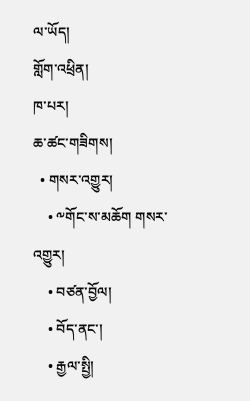ལ་ཡོད།
གློག་འཕྲིན།
ཁ་པར།
ཆ་ཚང་གཟིགས།
  • གསར་འགྱུར།
    • ༸གོང་ས་མཆོག གསར་འགྱུར།
    • བཙན་བྱོལ།
    • བོད་ནང་།
    • རྒྱལ་སྤྱི།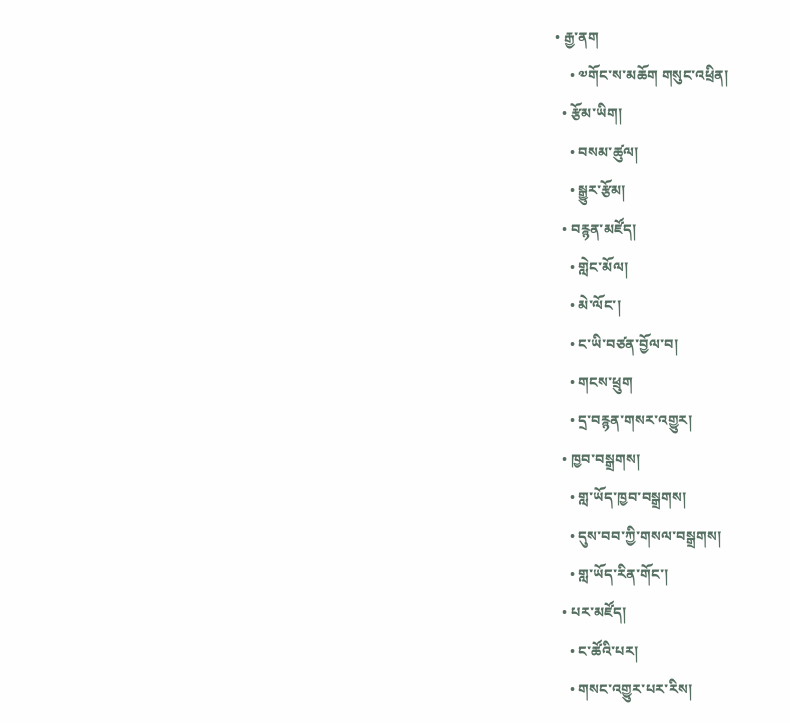• རྒྱ་ནག
    • ༧གོང་ས་མཆོག གསུང་འཕྲིན།
  • རྩོམ་ཡིག།
    • བསམ་ཚུལ།
    • སྒྱུར་རྩོམ།
  • བརྙན་མཛོད།
    • གླེང་མོལ།
    • མེ་ལོང་།
    • ང་ཡི་བཙན་བྱོལ་བ།
    • གངས་ཕྲུག
    • དྲ་བརྙན་གསར་འགྱུར།
  • ཁྱབ་བསྒྲགས།
    • གླ་ཡོད་ཁྱབ་བསྒྲགས།
    • དུས་བབ་ཀྱི་གསལ་བསྒྲགས།
    • གླ་ཡོད་རིན་གོང་།
  • པར་མཛོད།
    • ང་ཚོའི་པར།
    • གསང་འགྱུར་པར་རིས།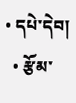• དཔེ་དེབ།
  • རྩོམ་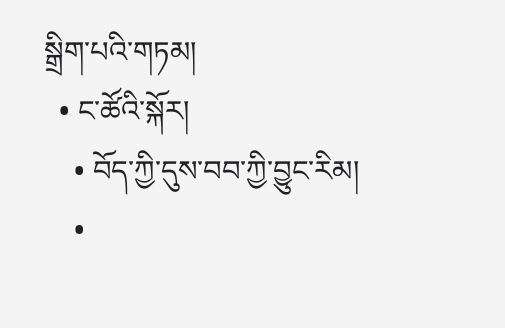སྒྲིག་པའི་གཏམ།
  • ང་ཚོའི་སྐོར།
    • བོད་ཀྱི་དུས་བབ་ཀྱི་བྱུང་རིམ།
    •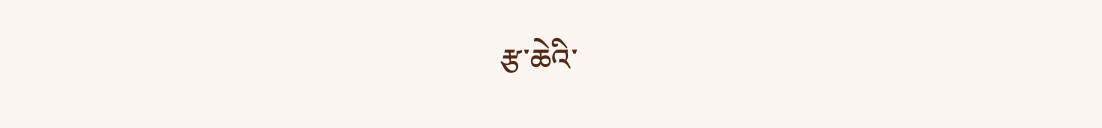རྩ་ཆེའི་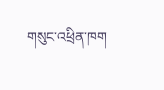གསུང་འཕྲིན་ཁག